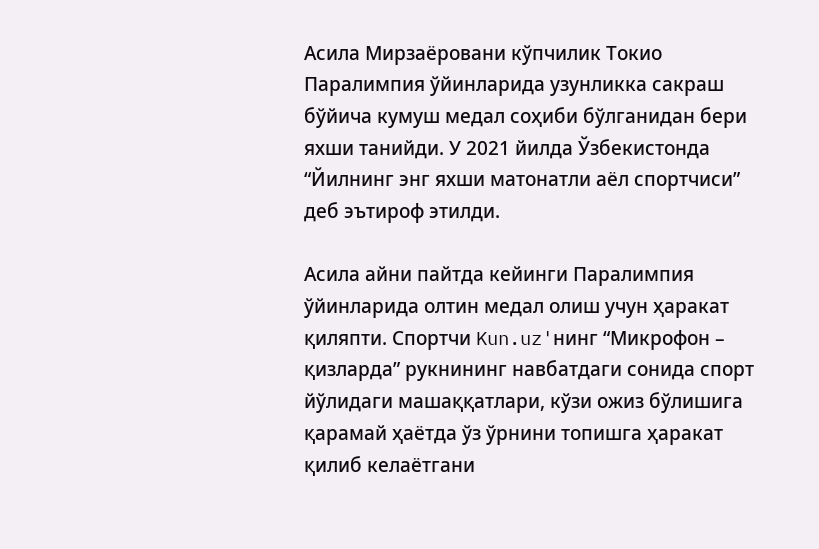Асила Мирзаёровани кўпчилик Токио Паралимпия ўйинларида узунликка сакраш бўйича кумуш медал соҳиби бўлганидан бери яхши танийди. У 2021 йилда Ўзбекистонда “Йилнинг энг яхши матонатли аёл спортчиси” деб эътироф этилди.

Асила айни пайтда кейинги Паралимпия ўйинларида олтин медал олиш учун ҳаракат қиляпти. Спортчи Kun.uz'нинг “Микрофон – қизларда” рукнининг навбатдаги сонида спорт йўлидаги машаққатлари, кўзи ожиз бўлишига қарамай ҳаётда ўз ўрнини топишга ҳаракат қилиб келаётгани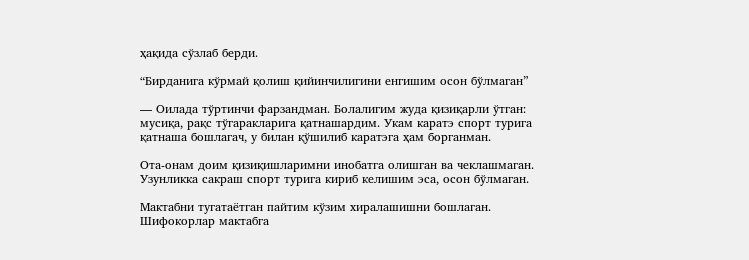ҳақида сўзлаб берди.

“Бирданига кўрмай қолиш қийинчилигини енгишим осон бўлмаган”

— Оилада тўртинчи фарзандман. Болалигим жуда қизиқарли ўтган: мусиқа, рақс тўгаракларига қатнашардим. Укам каратэ спорт турига қатнаша бошлагач, у билан қўшилиб каратэга ҳам борганман.

Ота-онам доим қизиқишларимни инобатга олишган ва чеклашмаган. Узунликка сакраш спорт турига кириб келишим эса, осон бўлмаган.

Мактабни тугатаётган пайтим кўзим хиралашишни бошлаган. Шифокорлар мактабга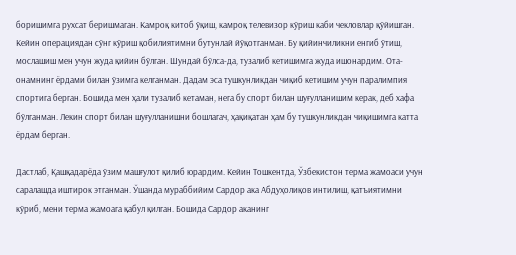боришимга рухсат беришмаган. Камроқ китоб ўқиш, камроқ телевизор кўриш каби чекловлар қўйишган. Кейин операциядан сўнг кўриш қобилиятимни бутунлай йўқотганман. Бу қийинчиликни енгиб ўтиш, мослашиш мен учун жуда қийин бўлган. Шундай бўлса-да, тузалиб кетишимга жуда ишонардим. Ота-онамнинг ёрдами билан ўзимга келганман. Дадам эса тушкунликдан чиқиб кетишим учун паралимпия спортига берган. Бошида мен ҳали тузалиб кетаман, нега бу спорт билан шуғулланишим керак, деб хафа бўлганман. Лекин спорт билан шуғулланишни бошлагач, ҳақиқатан ҳам бу тушкунликдан чиқишимга катта ёрдам берган.

Дастлаб, Қашқадарёда ўзим машғулот қилиб юрардим. Кейин Тошкентда, Ўзбекистон терма жамоаси учун саралашда иштирок этганман. Ўшанда мураббийим Сардор ака Абдуҳолиқов интилиш, қатъиятимни кўриб, мени терма жамоага қабул қилган. Бошида Сардор аканинг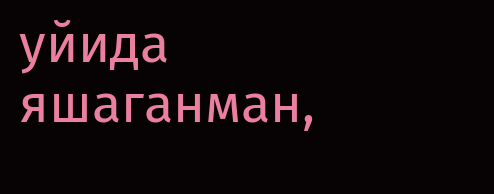уйида яшаганман,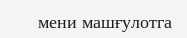мени машғулотга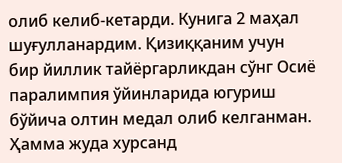олиб келиб-кетарди. Кунига 2 маҳал шуғулланардим. Қизиққаним учун бир йиллик тайёргарликдан сўнг Осиё паралимпия ўйинларида югуриш бўйича олтин медал олиб келганман. Ҳамма жуда хурсанд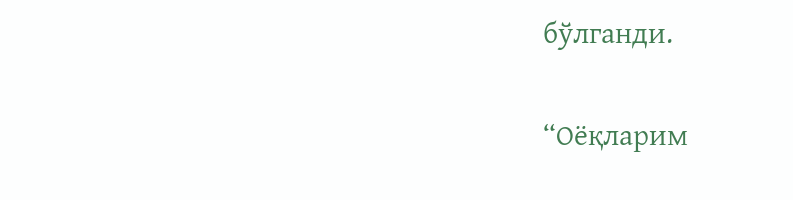бўлганди.

“Оёқларим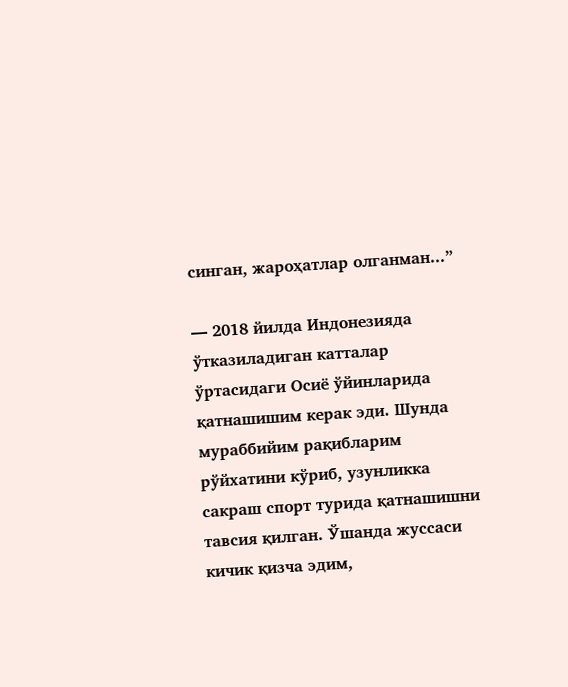синган, жароҳатлар олганман...”

— 2018 йилда Индонезияда ўтказиладиган катталар ўртасидаги Осиё ўйинларида қатнашишим керак эди. Шунда мураббийим рақибларим рўйхатини кўриб, узунликка сакраш спорт турида қатнашишни тавсия қилган. Ўшанда жуссаси кичик қизча эдим,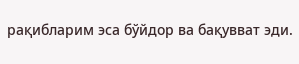рақибларим эса бўйдор ва бақувват эди.